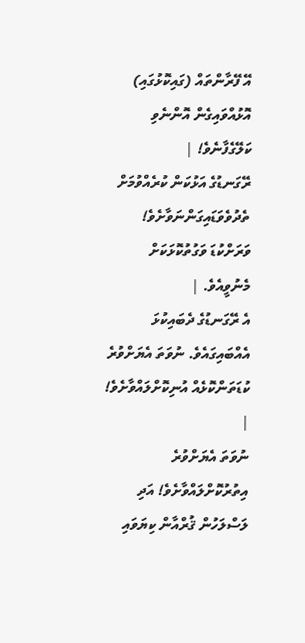އޭ ފޭރާންތައް (ގައިކޮޅުގައި) އޮޅުއްވައިގެން އޮންނެވި ކަލޭގެފާނެވެ! |
ރޭގަނޑުގެ އަޅުކަން ކުރެއްވުމަށް ތެދުވެވަޑައިގަންނަވާށެވެ! ވަރަށްކުޑަ ވަގުތުކޮޅަކަށް މެނުވީއެވެ. |
އެ ރޭގަނޑުގެ ދެބައިކުޅަ އެއްބައިގައެވެ. ނުވަތަ އެޔަށްވުރެ ކުޑަތަންކޮޅެއް އުނިކޮށްލައްވާށެވެ! |
ނުވަތަ އެޔަށްވުރެ އިތުރުކޮށްލައްވާށެވެ! އަދި ލަސްލަހުން ޤުރްއާން ކިޔަވައި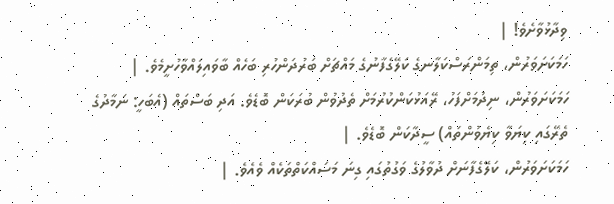ވިދާޅުވާށެވެ! |
ހަމަކަށަވަރުން، ތިމަންރަސްކަލާނގެ ކަލޭގެފާނުގެ މައްޗަށް ބަރުދަންހުރި ބަހެއް ބާވައިލައްވާހުށީމެވެ. |
ހަމަކަށަވަރުން، ނިދުމަށްފަހު، ރޭއަޅުކަންކުރުމަށް ތެދުވުން ބުރަކަން ބޮޑެވެ. އަދި ބަސްތައް (އެބަހީ: ނަމާދުގެ ތެރޭގައި ކިޔަވާ ކިޔެވުންތައް) ސީދާކަން ބޮޑެވެ. |
ހަމަކަށަވަރުން، ކަލޭގެފާނަށް ދުވާލުގެ ވަގުތުގައި ގިނަ މަސައްކަތްތަކެއް ވެއެވެ. |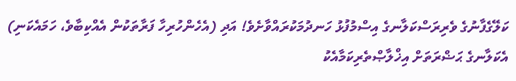ކަލޭގެފާނުގެ ވެރިރަސްކަލާނގެ އިސްމުފުޅު ހަނދުމަކުރައްވާށެވެ! އަދި (އެހެންހުރިހާ ފަރާތަކުން އެއްކިބާވެ، ހަމައެކަނި) އެކަލާނގެ ޙަޟްރަތަށް އިޚްލާޞްތެރިކަމާއެކު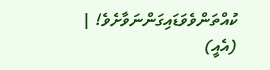ކުއްތަންވެވަޑައިގަންނަވާށެވެ! |
(އެއީ)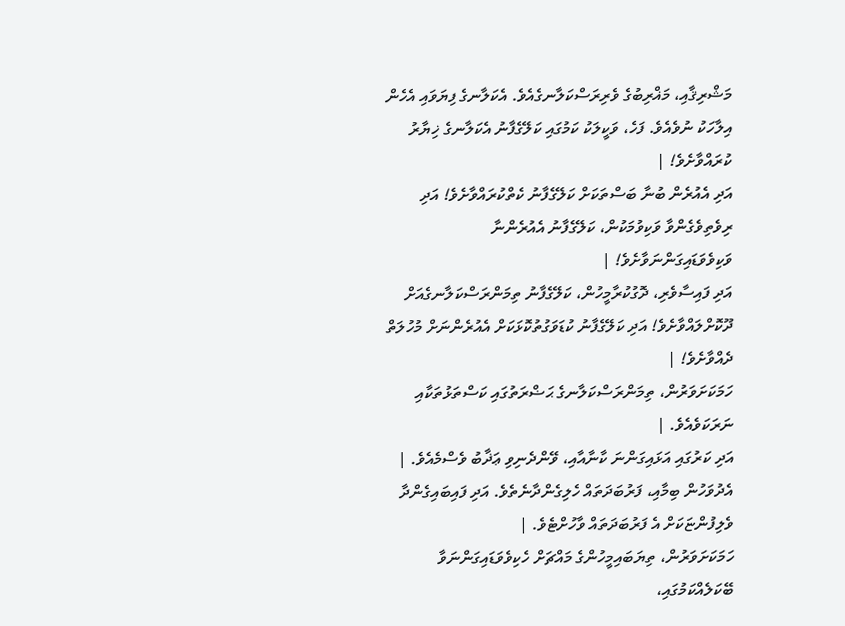މަޝްރިޤާއި، މަޣްރިބުގެ ވެރިރަސްކަލާނގެއެވެ. އެކަލާނގެ ފިޔަވައި އެހެން އިލާހަކު ނުވެއެވެ. ފަހެ، ވަކީލަކު ކަމުގައި ކަލޭގެފާނު އެކަލާނގެ ޚިޔާރު ކުރައްވާށެވެ! |
އަދި އެއުރެން ބުނާ ބަސްތަކަށް ކަލޭގެފާނު ކެތްކުރައްވާށެވެ! އަދި ރިވެތިވެގެންވާ ވަކިވުމަކުން، ކަލޭގެފާނު އެއުރެންނާ ވަކިވެވަޑައިގަންނަވާށެވެ! |
އަދި ފައިސާވެރި، ދޮގުކުރާމީހުން، ކަލޭގެފާނު ތިމަންރަސްކަލާނގެއަށް ދޫކޮށްލައްވާށެވެ! އަދި ކަލޭގެފާނު ކުޑަވަގުތުކޮޅަކަށް އެއުރެންނަށް މުހުލަތް ދެއްވާށެވެ! |
ހަމަކަށަވަރުން، ތިމަންރަސްކަލާނގެ ޙަޟްރަތުގައި ކަސްތަޅުތަކާއި ނަރަކަވެއެވެ. |
އަދި ކަރުގައި އަޅައިގަންނަ ކާނާއާއި، ވޭންދެނިވި ޢަޛާބު ވެސްމެއެވެ. |
އެދުވަހުން ބިމާއި، ފަރުބަދަތައް ހެލިގެންދާނެތެވެ. އަދި ފައިބައިގެންދާ ވެލިފުންޏަކަށް އެ ފަރުބަދަތައް ވާހުށްޓެވެ. |
ހަމަކަށަވަރުން، ތިޔަބައިމީހުންގެ މައްޗަށް ހެކިވެވަޑައިގަންނަވާ ބޭކަލެއްކަމުގައި،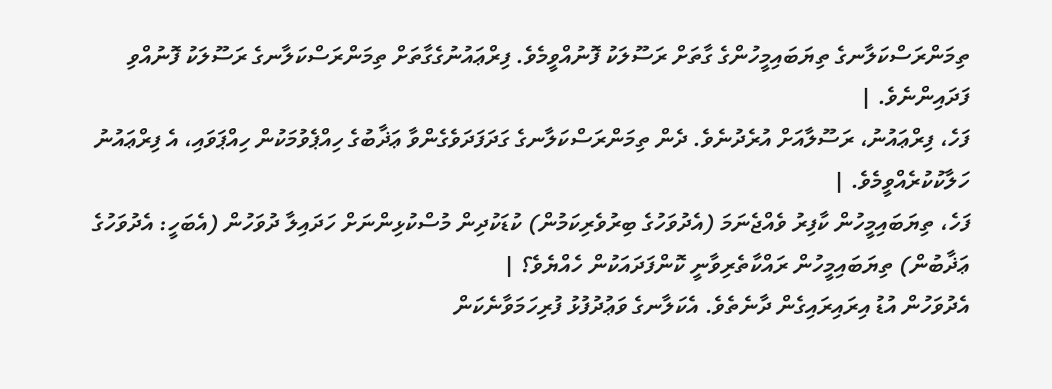ތިމަންރަސްކަލާނގެ ތިޔަބައިމީހުންގެ ގާތަށް ރަސޫލަކު ފޮނުއްވީމެވެ. ފިރްޢައުނުގެގާތަށް ތިމަންރަސްކަލާނގެ ރަސޫލަކު ފޮނުއްވި ފަދައިންނެވެ. |
ފަހެ، ފިރްޢައުނު، ރަސޫލާއަށް އުރެދުނެވެ. ދެން ތިމަންރަސްކަލާނގެ ގަދަފަދަވެގެންވާ ޢަޛާބުގެ ހިއްޕެވުމަކުން ހިއްޕަވައި، އެ ފިރްޢައުނު ހަލާކުކުރެއްވީމެވެ. |
ފަހެ، ތިޔަބައިމީހުން ކާފިރު ވެއްޖެނަމަ (އެދުވަހުގެ ބިރުވެރިކަމުން) ކުޑަކުދިން މުސްކުޅިންނަށް ހަދައިލާ ދުވަހުން (އެބަހީ: އެދުވަހުގެ ޢަޛާބުން) ތިޔަބައިމީހުން ރައްކާތެރިވާނީ ކޮންފަދައަކުން ހެއްޔެވެ؟ |
އެދުވަހުން އުޑު އިރައިރައިގެން ދާނެތެވެ. އެކަލާނގެ ވަޢުދުފުޅު ފުރިހަމަވާނެކަން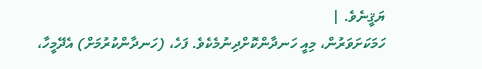ޔަޤީނެވެ. |
ހަމަކަށަވަރުން، މިއީ ހަނދާންކޮށްދިނުމެކެވެ. ފަހެ، (ހަނދާންކުރުމަށް) އެދޭމީހާ،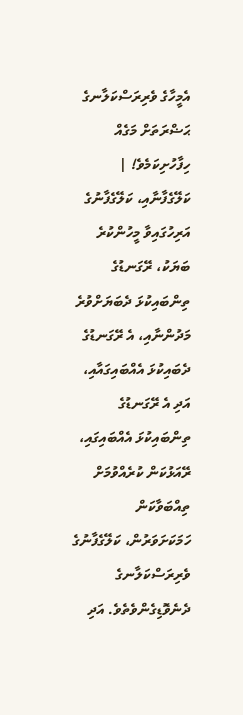އެމީހާގެ ވެރިރަސްކަލާނގެ ޙަޟްރަތަށް މަގެއް ހިފާހުށިކަމެވެ! |
ކަލޭގެފާނާއި، ކަލޭގެފާނުގެ އަރިހުގައިވާ މީހުންކުރެ ބަޔަކު، ރޭގަނޑުގެ ތިންބައިކުޅަ ދެބަޔަށްވުރެ މަދުންނާއި، އެ ރޭގަނޑުގެ ދެބައިކުޅަ އެއްބައިގައާއި، އަދި އެ ރޭގަނޑުގެ ތިންބައިކުޅަ އެއްބައިގައި، ރޭއަޅުކަން ކުރެއްވުމަށް ތިއްބަވާކަން ހަމަކަށަވަރުން، ކަލޭގެފާނުގެ ވެރިރަސްކަލާނގެ ދެނެވޮޑިގެންވެތެވެ. އަދި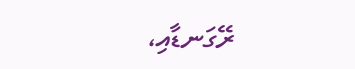ރޭގަނޑާއި،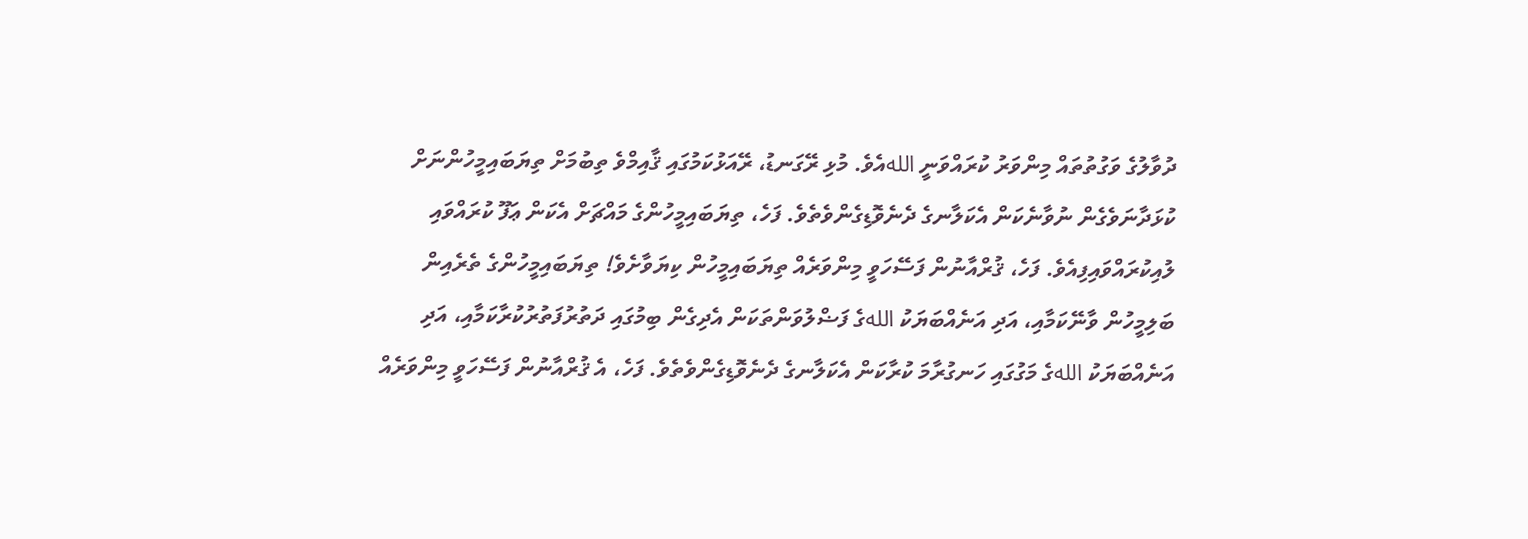ދުވާލުގެ ވަގުތުތައް މިންވަރު ކުރައްވަނީ اللهއެވެ. މުޅި ރޭގަނޑު، ރޭއަޅުކަމުގައި ޤާއިމްވެ ތިބުމަށް ތިޔަބައިމީހުންނަށް ކުޅަދާނަވެގެން ނުވާނެކަން އެކަލާނގެ ދެނެވޮޑިގެންވެތެވެ. ފަހެ، ތިޔަބައިމީހުންގެ މައްޗަށް އެކަން ޢަފޫ ކުރައްވައި ލުއިކުރައްވައިފިއެވެ. ފަހެ، ޤުރްއާނުން ފަސޭހަވީ މިންވަރެއް ތިޔަބައިމީހުން ކިޔަވާށެވެ! ތިޔަބައިމީހުންގެ ތެރެއިން ބަލިމީހުން ވާނޭކަމާއި، އަދި އަނެއްބަޔަކު اللهގެ ފަޟްލުވަންތަކަން އެދިގެން ބިމުގައި ދަތުރުފަތުރުކުރާކަމާއި، އަދި އަނެއްބަޔަކު اللهގެ މަގުގައި ހަނގުރާމަ ކުރާކަން އެކަލާނގެ ދެނެވޮޑިގެންވެތެވެ. ފަހެ، އެ ޤުރްއާނުން ފަސޭހަވީ މިންވަރެއް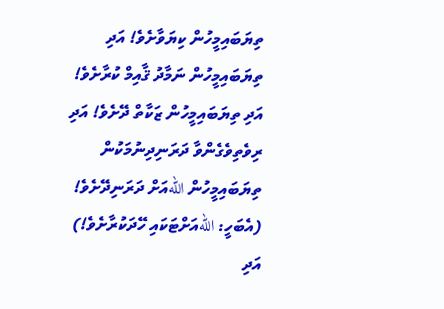ތިޔަބައިމީހުން ކިޔަވާށެވެ! އަދި ތިޔަބައިމީހުން ނަމާދު ޤާއިމް ކުރާށެވެ! އަދި ތިޔަބައިމީހުން ޒަކާތް ދޭށެވެ! އަދި ރިވެތިވެގެންވާ ދަރަނިދިނުމަކުން ތިޔަބައިމީހުން اللهއަށް ދަރަނިދޭށެވެ! (އެބަހީ: اللهއަށްޓަކައި ހޭދަކުރާށެވެ!) އަދި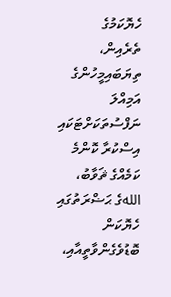ހެޔޮކަމުގެ ތެރެއިން، ތިޔަބައިމީހުންގެ އަމިއްލަ ނަފްސުތަކަށްޓަކައި އިސްކުރާ ކޮންމެ ކަމެއްގެ ޘަވާބު، اللهގެ ޙަޟްރަތުގައި ހެޔޮކަން ބޮޑުވެގެންވާތީއާއި،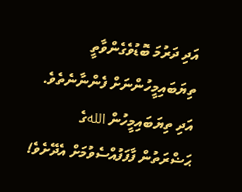އަދި ދަރުމަ ބޮޑުވެގެންވާތީ ތިޔަބައިމީހުންނަށް ފެންނާނެތެވެ. އަދި ތިޔަބައިމީހުން اللهގެ ޙަޟްރަތުން ފާފަފުއްސެވުމަށް އެދޭށެވެ!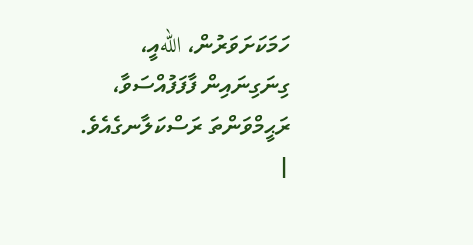ހަމަކަށަވަރުން، اللهއީ، ގިނަގިނައިން ފާފަފުއްސަވާ، ރަޙީމްވަންތަ ރަސްކަލާނގެއެވެ. |